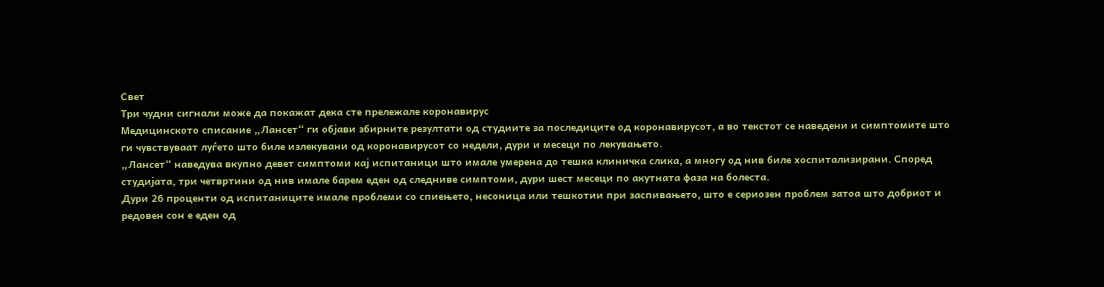Свет
Три чудни сигнали може да покажат дека сте прележале кoронавирус
Медицинското списание „Лансет“ ги објави збирните резултати од студиите за последиците од коронавирусот, а во текстот се наведени и симптомите што ги чувствуваат луѓето што биле излекувани од коронавирусот со недели, дури и месеци по лекувањето.
„Лансет“ наведува вкупно девет симптоми кај испитаници што имале умерена до тешка клиничка слика, а многу од нив биле хоспитализирани. Според студијата, три четвртини од нив имале барем еден од следниве симптоми, дури шест месеци по акутната фаза на болеста.
Дури 26 проценти од испитаниците имале проблеми со спиењето, несоница или тешкотии при заспивањето, што е сериозен проблем затоа што добриот и редовен сон е еден од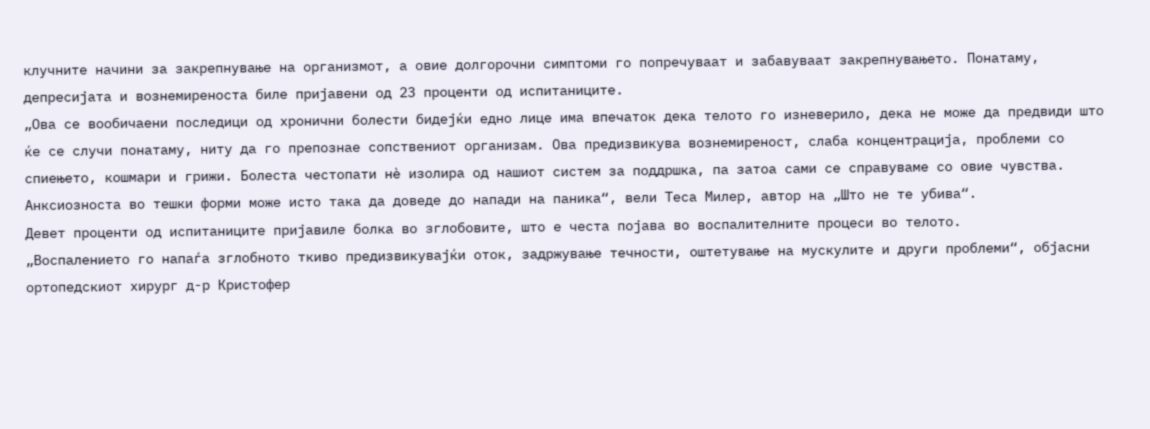клучните начини за закрепнување на организмот, а овие долгорочни симптоми го попречуваат и забавуваат закрепнувањето. Понатаму, депресијата и вознемиреноста биле пријавени од 23 проценти од испитаниците.
„Ова се вообичаени последици од хронични болести бидејќи едно лице има впечаток дека телото го изневерило, дека не може да предвиди што ќе се случи понатаму, ниту да го препознае сопствениот организам. Ова предизвикува вознемиреност, слаба концентрација, проблеми со спиењето, кошмари и грижи. Болеста честопати нè изолира од нашиот систем за поддршка, па затоа сами се справуваме со овие чувства. Анксиозноста во тешки форми може исто така да доведе до напади на паника“, вели Теса Милер, автор на „Што не те убива“.
Девет проценти од испитаниците пријавиле болка во зглобовите, што е честа појава во воспалителните процеси во телото.
„Воспалението го напаѓа зглобното ткиво предизвикувајќи оток, задржување течности, оштетување на мускулите и други проблеми“, објасни ортопедскиот хирург д-р Кристофер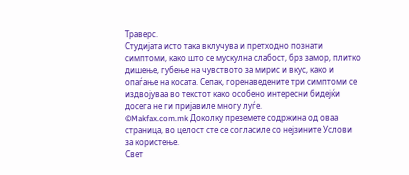Траверс.
Студијата исто така вклучува и претходно познати симптоми, како што се мускулна слабост, брз замор, плитко дишење, губење на чувството за мирис и вкус, како и опаѓање на косата. Сепак, горенаведените три симптоми се издвојуваа во текстот како особено интересни бидејќи досега не ги пријавиле многу луѓе.
©Makfax.com.mk Доколку преземете содржина од оваа страница, во целост сте се согласиле со нејзините Услови за користење.
Свет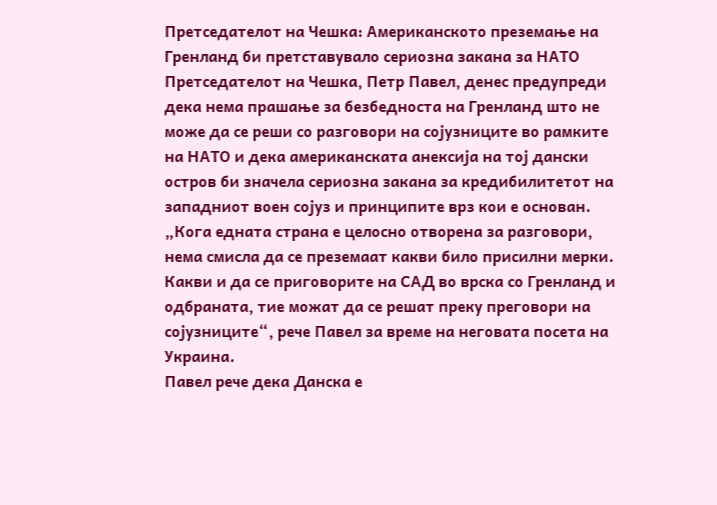Претседателот на Чешка: Американското преземање на Гренланд би претставувало сериозна закана за НАТО
Претседателот на Чешка, Петр Павел, денес предупреди дека нема прашање за безбедноста на Гренланд што не може да се реши со разговори на сојузниците во рамките на НАТО и дека американската анексија на тој дански остров би значела сериозна закана за кредибилитетот на западниот воен сојуз и принципите врз кои е основан.
„Кога едната страна е целосно отворена за разговори, нема смисла да се преземаат какви било присилни мерки. Какви и да се приговорите на САД во врска со Гренланд и одбраната, тие можат да се решат преку преговори на сојузниците“, рече Павел за време на неговата посета на Украина.
Павел рече дека Данска е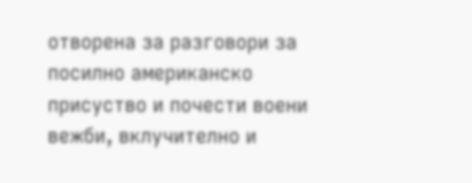отворена за разговори за посилно американско присуство и почести воени вежби, вклучително и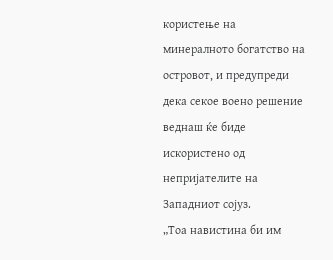користење на минералното богатство на островот, и предупреди дека секое воено решение веднаш ќе биде искористено од непријателите на Западниот сојуз.
„Тоа навистина би им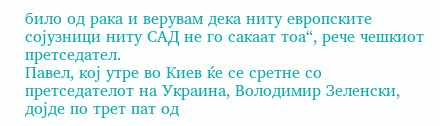било од рака и верувам дека ниту европските сојузници ниту САД не го сакаат тоа“, рече чешкиот претседател.
Павел, кој утре во Киев ќе се сретне со претседателот на Украина, Володимир Зеленски, дојде по трет пат од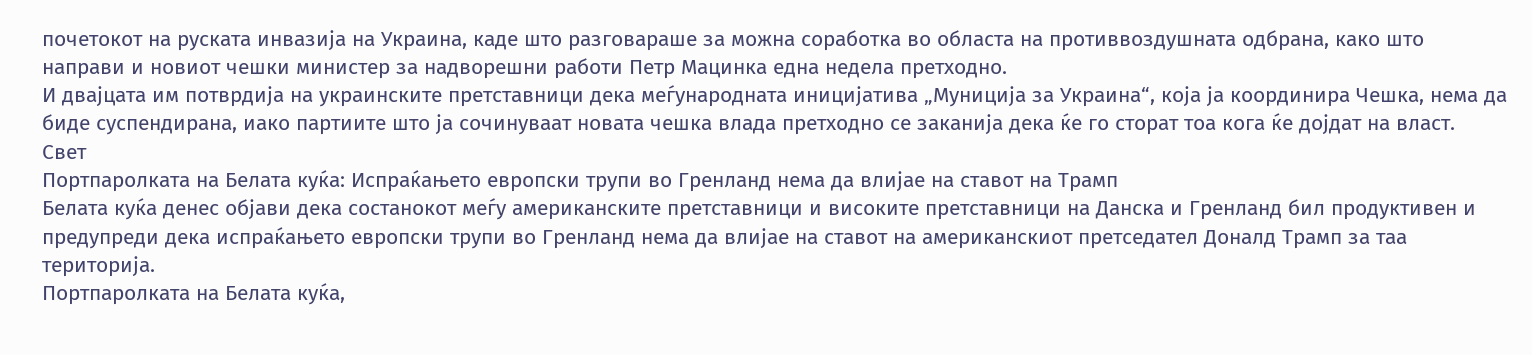почетокот на руската инвазија на Украина, каде што разговараше за можна соработка во областа на противвоздушната одбрана, како што направи и новиот чешки министер за надворешни работи Петр Мацинка една недела претходно.
И двајцата им потврдија на украинските претставници дека меѓународната иницијатива „Муниција за Украина“, која ја координира Чешка, нема да биде суспендирана, иако партиите што ја сочинуваат новата чешка влада претходно се заканија дека ќе го сторат тоа кога ќе дојдат на власт.
Свет
Портпаролката на Белата куќа: Испраќањето европски трупи во Гренланд нема да влијае на ставот на Трамп
Белата куќа денес објави дека состанокот меѓу американските претставници и високите претставници на Данска и Гренланд бил продуктивен и предупреди дека испраќањето европски трупи во Гренланд нема да влијае на ставот на американскиот претседател Доналд Трамп за таа територија.
Портпаролката на Белата куќа,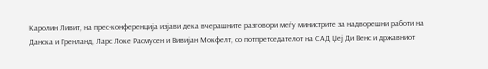Каролин Ливит, на прес-конференција изјави дека вчерашните разговори меѓу министрите за надворешни работи на Данска и Гренланд, Ларс Локе Расмусен и Вивијан Мокфелт, со потпретседателот на САД Џеј Ди Венс и државниот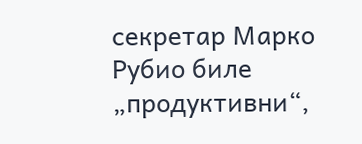секретар Марко Рубио биле „продуктивни“,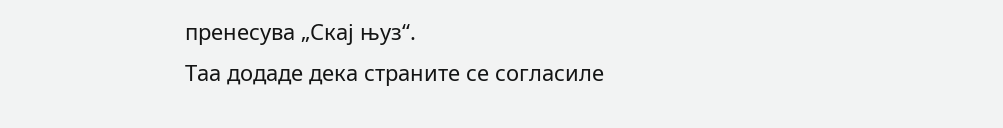пренесува „Скај њуз“.
Таа додаде дека страните се согласиле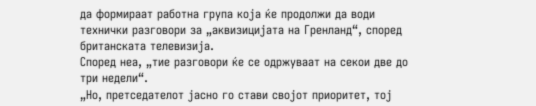да формираат работна група која ќе продолжи да води технички разговори за „аквизицијата на Гренланд“, според британската телевизија.
Според неа, „тие разговори ќе се одржуваат на секои две до три недели“.
„Но, претседателот јасно го стави својот приоритет, тој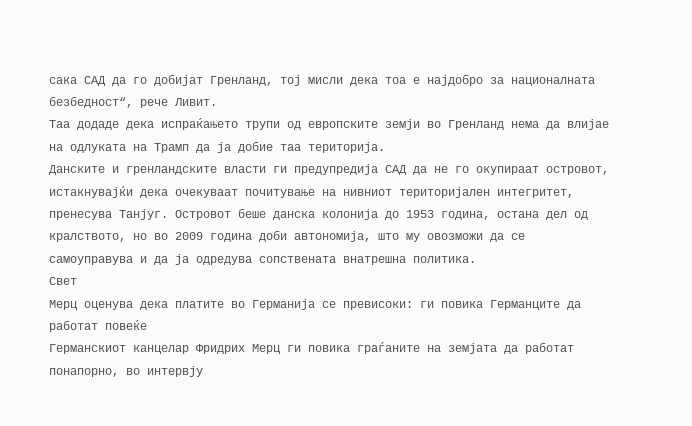сака САД да го добијат Гренланд, тој мисли дека тоа е најдобро за националната безбедност“, рече Ливит.
Таа додаде дека испраќањето трупи од европските земји во Гренланд нема да влијае на одлуката на Трамп да ја добие таа територија.
Данските и гренландските власти ги предупредија САД да не го окупираат островот, истакнувајќи дека очекуваат почитување на нивниот територијален интегритет, пренесува Танјуг. Островот беше данска колонија до 1953 година, остана дел од кралството, но во 2009 година доби автономија, што му овозможи да се самоуправува и да ја одредува сопствената внатрешна политика.
Свет
Мерц оценува дека платите во Германија се превисоки: ги повика Германците да работат повеќе
Германскиот канцелар Фридрих Мерц ги повика граѓаните на земјата да работат понапорно, во интервју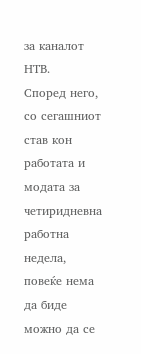за каналот НТВ.
Според него, со сегашниот став кон работата и модата за четиридневна работна недела, повеќе нема да биде можно да се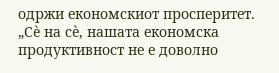одржи економскиот просперитет.
„Сè на сè, нашата економска продуктивност не е доволно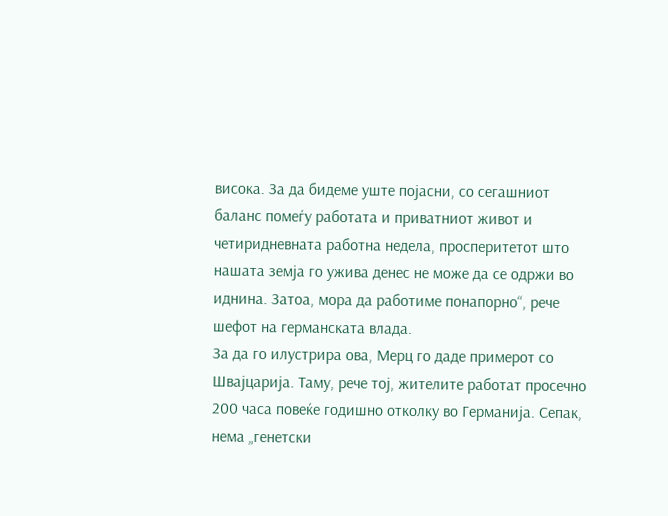висока. За да бидеме уште појасни, со сегашниот баланс помеѓу работата и приватниот живот и четиридневната работна недела, просперитетот што нашата земја го ужива денес не може да се одржи во иднина. Затоа, мора да работиме понапорно“, рече шефот на германската влада.
За да го илустрира ова, Мерц го даде примерот со Швајцарија. Таму, рече тој, жителите работат просечно 200 часа повеќе годишно отколку во Германија. Сепак, нема „генетски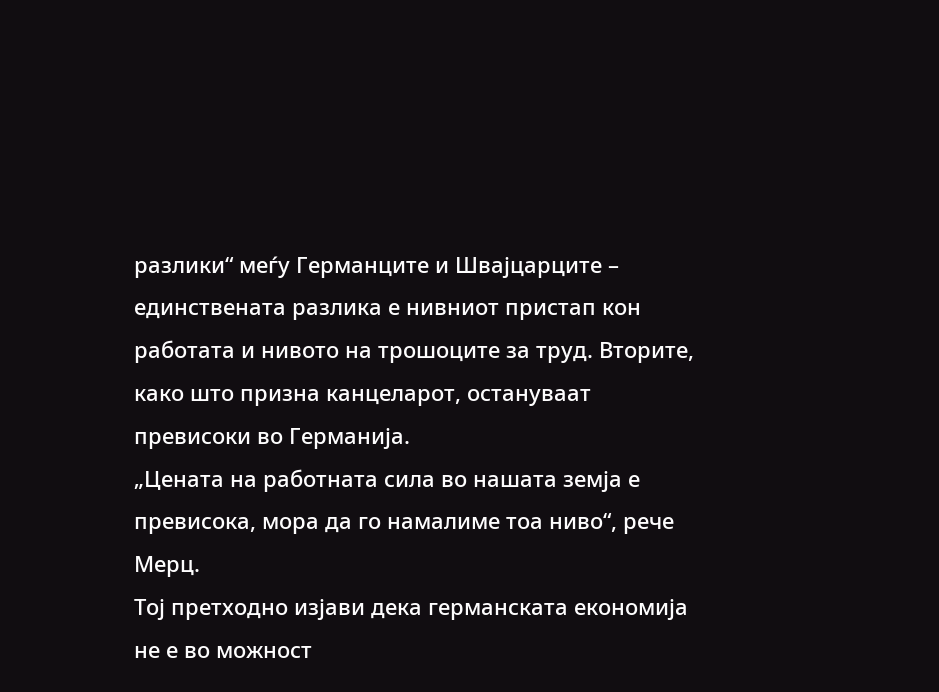разлики“ меѓу Германците и Швајцарците – единствената разлика е нивниот пристап кон работата и нивото на трошоците за труд. Вторите, како што призна канцеларот, остануваат превисоки во Германија.
„Цената на работната сила во нашата земја е превисока, мора да го намалиме тоа ниво“, рече Мерц.
Тој претходно изјави дека германската економија не е во можност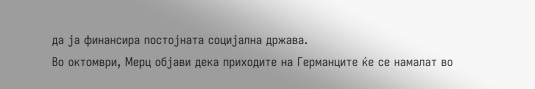да ја финансира постојната социјална држава.
Во октомври, Мерц објави дека приходите на Германците ќе се намалат во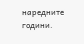наредните години.